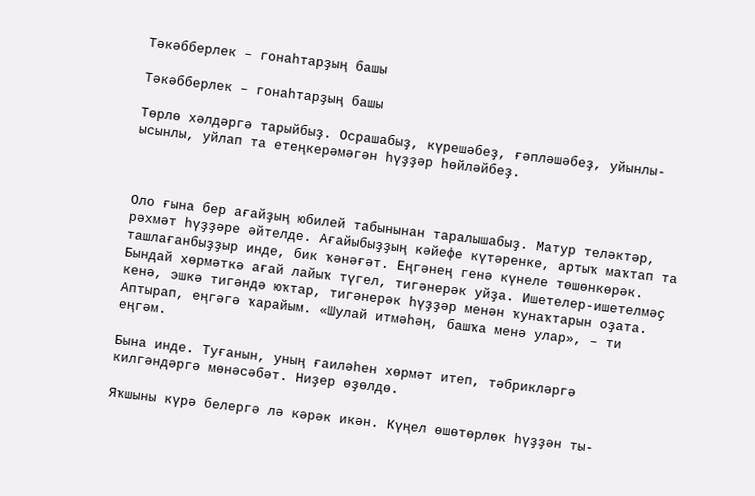Тәкәбберлек – гонаһтарҙың башы

Тәкәбберлек – гонаһтарҙың башы

Төрлө хәлдәргә тарыйбыҙ. Осрашабыҙ, күрешәбеҙ, ғәпләшәбеҙ, уйынлы- ысынлы, уйлап та етеңкерәмәгән һүҙҙәр һөйләйбеҙ.



Оло ғына бер ағайҙың юбилей табынынан таралышабыҙ. Матур теләктәр, рәхмәт һүҙҙәре әйтелде. Ағайыбыҙҙың кәйефе күтәренке, артыҡ маҡтап та ташлағанбыҙҙыр инде, бик ҡәнәғәт. Еңгәнең генә күнеле төшөнкөрәк. Бындай хөрмәткә ағай лайыҡ түгел, тигәнерәк уйҙа. Ишетелер-ишетелмәҫ кенә, эшкә тигәндә юҡтар, тигәнерәк һүҙҙәр менән ҡунаҡтарын оҙата. Аптырап, еңгәгә ҡарайым. «Шулай итмәһәң, башҡа менә улар», – ти еңгәм.

Бына инде. Туғанын, уның ғаиләһен хөрмәт итеп, тәбрикләргә килгәндәргә мөнәсәбәт. Ниҙер өҙөлдө.

Яҡшыны күрә белергә лә кәрәк икән. Күңел өшөтөрлөк һүҙҙән ты-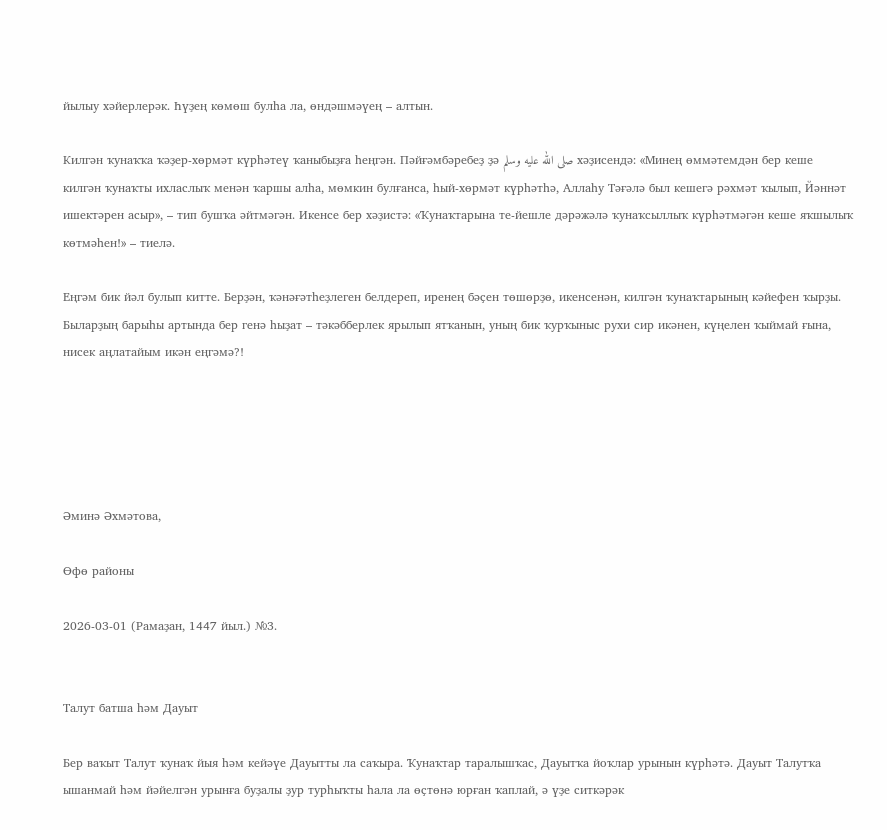йылыу хәйерлерәк. Һүҙең көмөш булһа ла, өндәшмәүең – алтын.

Килгән ҡунаҡҡа ҡәҙер-хөрмәт күрһәтеү ҡаныбыҙға һеңгән. Пәйғәмбәребеҙ ҙә صلى الله عليه وسلم хәҙисендә: «Минең өммәтемдән бер кеше килгән ҡунаҡты ихласлыҡ менән ҡаршы алһа, мөмкин булғанса, һый-хөрмәт күрһәтһә, Аллаһу Тәғәлә был кешегә рәхмәт ҡылып, Йәннәт ишектәрен асыр», – тип бушҡа әйтмәгән. Икенсе бер хәҙистә: «Ҡунаҡтарына те-йешле дәрәжәлә ҡунаҡсыллыҡ күрһәтмәгән кеше яҡшылыҡ көтмәһен!» – тиелә.

Еңгәм бик йәл булып китте. Берҙән, ҡәнәғәтһеҙлеген белдереп, иренең бәҫен төшөрҙө, икенсенән, килгән ҡунаҡтарының кәйефен ҡырҙы. Быларҙың барыһы артында бер генә һыҙат – тәкәбберлек ярылып ятҡанын, уның бик ҡурҡыныс рухи сир икәнен, күңелен ҡыймай ғына, нисек аңлатайым икән еңгәмә?!





Әминә Әхмәтова,

Өфө районы

2026-03-01 (Рамаҙан, 1447 йыл.) №3.


Талут батша һәм Дауыт

Бер ваҡыт Талут ҡунаҡ йыя һәм кейәүе Дауытты ла саҡыра. Ҡунаҡтар таралышҡас, Дауытҡа йоҡлар урынын күрһәтә. Дауыт Талутҡа ышанмай һәм йәйелгән урынға буҙалы ҙур турһыҡты һала ла өҫтөнә юрған ҡаплай, ә үҙе ситкәрәк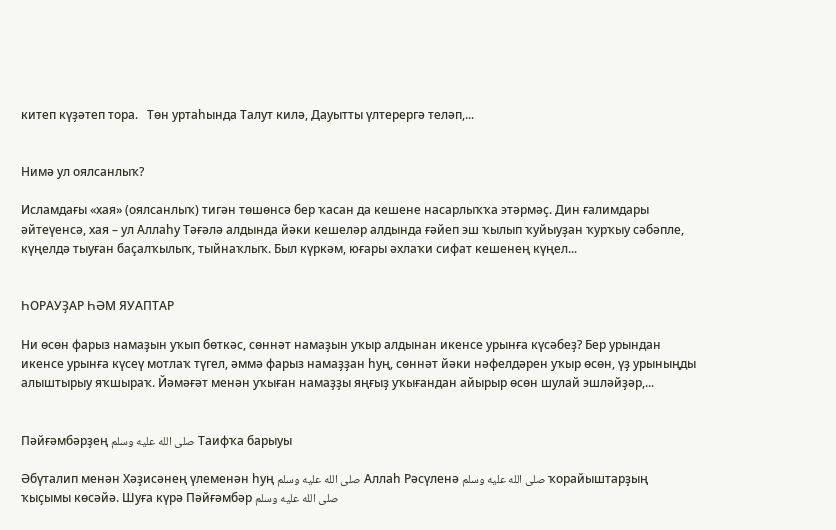китеп күҙәтеп тора.   Төн уртаһында Талут килә, Дауытты үлтерергә теләп,...


Нимә ул оялсанлыҡ?

Исламдағы «хая» (оялсанлыҡ) тигән төшөнсә бер ҡасан да кешене насарлыҡҡа этәрмәҫ. Дин ғалимдары әйтеүенсә, хая – ул Аллаһу Тәғәлә алдында йәки кешеләр алдында ғәйеп эш ҡылып ҡуйыуҙан ҡурҡыу сәбәпле, күңелдә тыуған баҫалҡылыҡ, тыйнаҡлыҡ. Был күркәм, юғары әхлаҡи сифат кешенең күңел...


ҺОРАУҘАР ҺӘМ ЯУАПТАР

Ни өсөн фарыз намаҙын уҡып бөткәс, сөннәт намаҙын уҡыр алдынан икенсе урынға күсәбеҙ? Бер урындан икенсе урынға күсеү мотлаҡ түгел, әммә фарыз намаҙҙан һуң, сөннәт йәки нәфелдәрен уҡыр өсөн, үҙ урыныңды алыштырыу яҡшыраҡ. Йәмәғәт менән уҡыған намаҙҙы яңғыҙ уҡығандан айырыр өсөн шулай эшләйҙәр,...


Пәйғәмбәрҙең صلى الله عليه وسلم Таифҡа барыуы

Әбүталип менән Хәҙисәнең үлеменән һуң صلى الله عليه وسلم Аллаһ Рәсүленә صلى الله عليه وسلم ҡорайыштарҙың ҡыҫымы көсәйә. Шуға күрә Пәйғәмбәр صلى الله عليه وسلم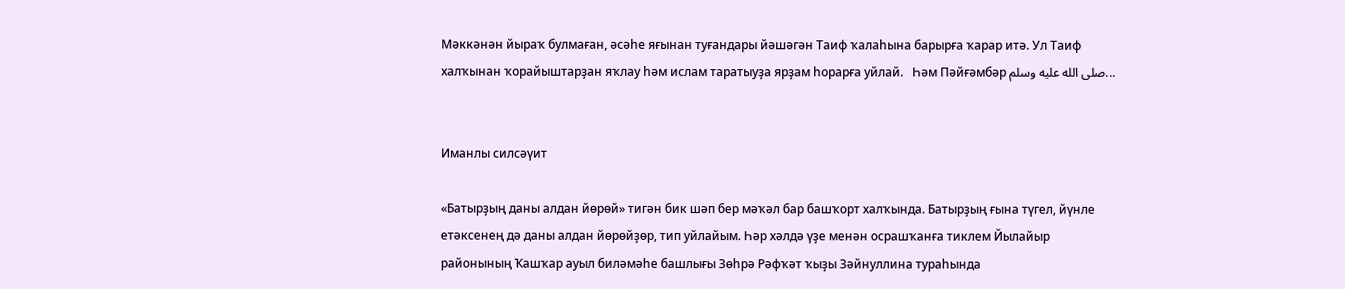Мәккәнән йыраҡ булмаған, әсәһе яғынан туғандары йәшәгән Таиф ҡалаһына барырға ҡарар итә. Ул Таиф халҡынан ҡорайыштарҙан яҡлау һәм ислам таратыуҙа ярҙам һорарға уйлай.   Һәм Пәйғәмбәр صلى الله عليه وسلم...


Иманлы силсәүит

«Батырҙың даны алдан йөрөй» тигән бик шәп бер мәҡәл бар башҡорт халҡында. Батырҙың ғына түгел, йүнле етәксенең дә даны алдан йөрөйҙөр, тип уйлайым. Һәр хәлдә үҙе менән осрашҡанға тиклем Йылайыр районының Ҡашҡар ауыл биләмәһе башлығы Зөһрә Рәфҡәт ҡыҙы Зәйнуллина тураһында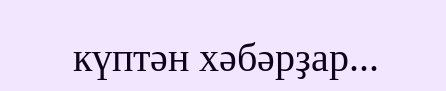күптән хәбәрҙар...